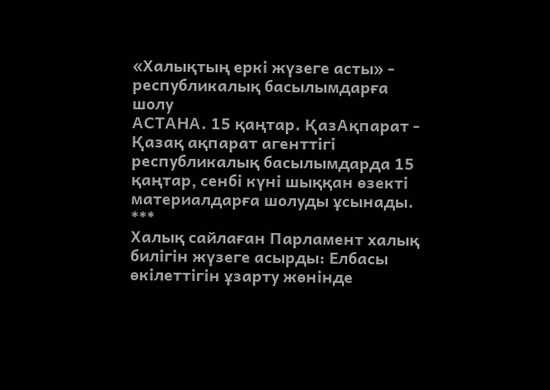«Халықтың еркі жүзеге асты» - республикалық басылымдарға шолу
АСТАНА. 15 қаңтар. ҚазАқпарат - Қазақ ақпарат агенттігі республикалық басылымдарда 15 қаңтар, сенбі күні шыққан өзекті материалдарға шолуды ұсынады.
***
Халық сайлаған Парламент халық билігін жүзеге асырды: Елбасы өкілеттігін ұзарту жөнінде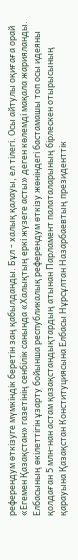референдум өткізуге мүмкіндік беретін заң қабылданды. Бұл - халық қалауы, ел тілегі. Осы айтулы оқиғаға орай «Егемен Қазақстан» газетінің сенбілік санында «Халықтың еркі жүзеге асты» деген көлемді мақала жарияланды. Елбасының өкілеттігін ұзарту бойынша республикалық референдум өткізу жөніндегі бастамашы топ осы идеяны қолдаған 5 млн-нан астам қазақстандықтардың атынан Парламент палаталарының бірлескен отырысының қарауына Қазақстан Конституциясына Елбасы Нұрсұлтан Назарбаевтың президенттік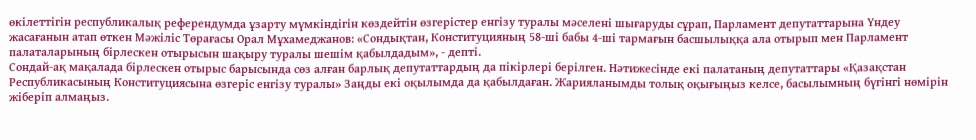өкілеттігін республикалық референдумда ұзарту мүмкіндігін көздейтін өзгерістер енгізу туралы мәселені шығаруды сұрап, Парламент депутаттарына Үндеу жасағанын атап өткен Мәжіліс Төрағасы Орал Мұхамеджанов: «Сондықтан, Конституцияның 58-ші бабы 4-ші тармағын басшылыққа ала отырып мен Парламент палаталарының бірлескен отырысын шақыру туралы шешім қабылдадым», - депті.
Сондай-ақ мақалада бірлескен отырыс барысында сөз алған барлық депутаттардың да пікірлері берілген. Нәтижесінде екі палатаның депутаттары «Қазақстан Республикасының Конституциясына өзгеріс енгізу туралы» Заңды екі оқылымда да қабылдаған. Жарияланымды толық оқығыңыз келсе, басылымның бүгінгі нөмірін жіберіп алмаңыз.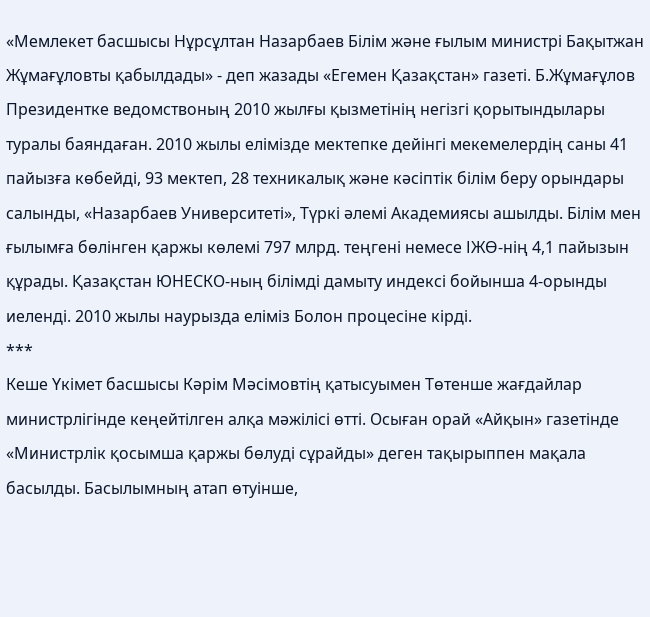«Мемлекет басшысы Нұрсұлтан Назарбаев Білім және ғылым министрі Бақытжан Жұмағұловты қабылдады» - деп жазады «Егемен Қазақстан» газеті. Б.Жұмағұлов Президентке ведомствоның 2010 жылғы қызметінің негізгі қорытындылары туралы баяндаған. 2010 жылы елімізде мектепке дейінгі мекемелердің саны 41 пайызға көбейді, 93 мектеп, 28 техникалық және кәсіптік білім беру орындары салынды, «Назарбаев Университеті», Түркі әлемі Академиясы ашылды. Білім мен ғылымға бөлінген қаржы көлемі 797 млрд. теңгені немесе ІЖӨ-нің 4,1 пайызын құрады. Қазақстан ЮНЕСКО-ның білімді дамыту индексі бойынша 4-орынды иеленді. 2010 жылы наурызда еліміз Болон процесіне кірді.
***
Кеше Үкімет басшысы Кәрім Мәсімовтің қатысуымен Төтенше жағдайлар министрлігінде кеңейтілген алқа мәжілісі өтті. Осыған орай «Айқын» газетінде «Министрлік қосымша қаржы бөлуді сұрайды» деген тақырыппен мақала басылды. Басылымның атап өтуінше,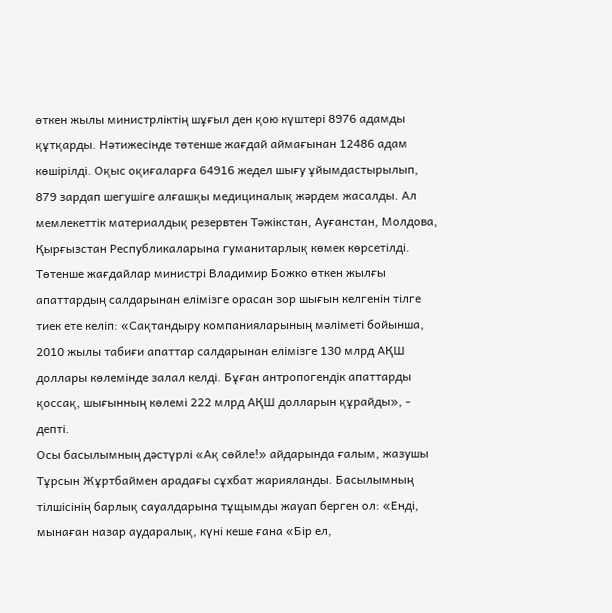өткен жылы министрліктің шұғыл ден қою күштері 8976 адамды құтқарды. Нәтижесінде төтенше жағдай аймағынан 12486 адам көшірілді. Оқыс оқиғаларға 64916 жедел шығу ұйымдастырылып, 879 зардап шегушіге алғашқы медициналық жәрдем жасалды. Ал мемлекеттік материалдық резервтен Тәжікстан, Ауғанстан, Молдова, Қырғызстан Республикаларына гуманитарлық көмек көрсетілді.
Төтенше жағдайлар министрі Владимир Божко өткен жылғы апаттардың салдарынан елімізге орасан зор шығын келгенін тілге тиек ете келіп: «Сақтандыру компанияларының мәліметі бойынша, 2010 жылы табиғи апаттар салдарынан елімізге 130 млрд АҚШ доллары көлемінде залал келді. Бұған антропогендік апаттарды қоссақ, шығынның көлемі 222 млрд АҚШ долларын құрайды», - депті.
Осы басылымның дәстүрлі «Ақ сөйле!» айдарында ғалым, жазушы Тұрсын Жұртбаймен арадағы сұхбат жарияланды. Басылымның тілшісінің барлық сауалдарына тұщымды жауап берген ол: «Енді, мынаған назар аударалық, күні кеше ғана «Бір ел,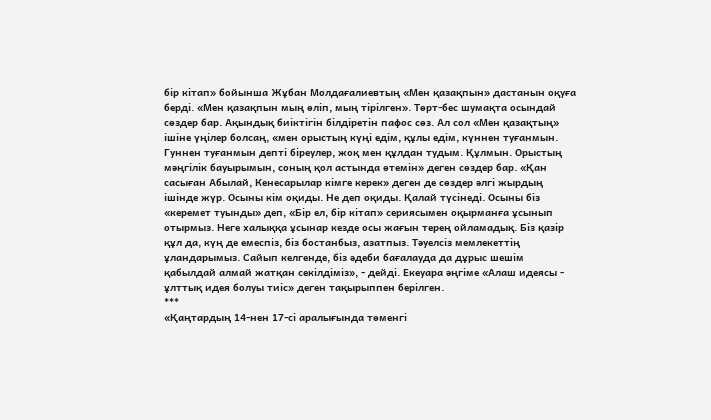бір кітап» бойынша Жұбан Молдағалиевтың «Мен қазақпын» дастанын оқуға берді. «Мен қазақпын мың өліп, мың тірілген». Төрт-бес шумақта осындай сөздер бар. Ақындық биіктігін білдіретін пафос сөз. Ал сол «Мен қазақтың» ішіне үңілер болсаң, «мен орыстың күңі едім, құлы едім, күннен туғанмын. Гуннен туғанмын депті біреулер, жоқ мен құлдан тудым. Құлмын. Орыстың мәңгілік бауырымын, соның қол астында өтемін» деген сөздер бар. «Қан сасыған Абылай, Кенесарылар кімге керек» деген де сөздер әлгі жырдың ішінде жүр. Осыны кім оқиды. Не деп оқиды. Қалай түсінеді. Осыны біз «керемет туынды» деп, «Бір ел, бір кітап» сериясымен оқырманға ұсынып отырмыз. Неге халыққа ұсынар кезде осы жағын терең ойламадық. Біз қазір құл да, күң де емеспіз, біз бостанбыз, азатпыз. Тәуелсіз мемлекеттің ұландарымыз. Сайып келгенде, біз әдеби бағалауда да дұрыс шешім қабылдай алмай жатқан секілдіміз», - дейді. Екеуара әңгіме «Алаш идеясы - ұлттық идея болуы тиіс» деген тақырыппен берілген.
***
«Қаңтардың 14-нен 17-сі аралығында төменгі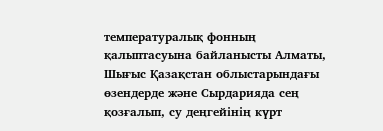температуралық фонның қалыптасуына байланысты Алматы, Шығыс Қазақстан облыстарындағы өзендерде және Сырдарияда сең қозғалып, су деңгейінің күрт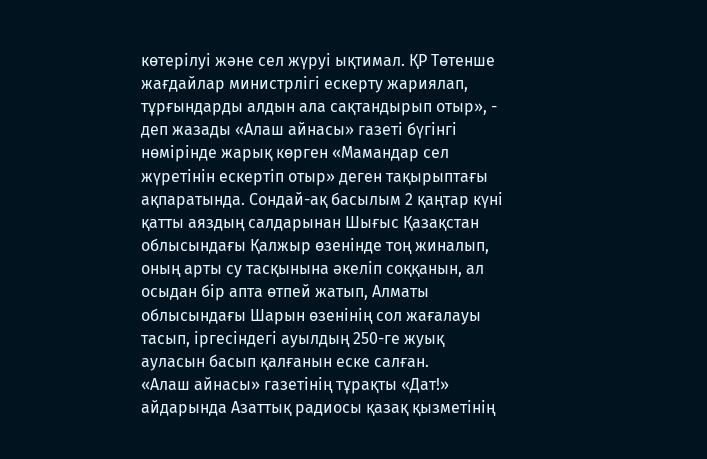көтерілуі және сел жүруі ықтимал. ҚР Төтенше жағдайлар министрлігі ескерту жариялап, тұрғындарды алдын ала сақтандырып отыр», - деп жазады «Алаш айнасы» газеті бүгінгі нөмірінде жарық көрген «Мамандар сел жүретінін ескертіп отыр» деген тақырыптағы ақпаратында. Сондай-ақ басылым 2 қаңтар күні қатты аяздың салдарынан Шығыс Қазақстан облысындағы Қалжыр өзенінде тоң жиналып, оның арты су тасқынына әкеліп соққанын, ал осыдан бір апта өтпей жатып, Алматы облысындағы Шарын өзенінің сол жағалауы тасып, іргесіндегі ауылдың 250-ге жуық ауласын басып қалғанын еске салған.
«Алаш айнасы» газетінің тұрақты «Дат!» айдарында Азаттық радиосы қазақ қызметінің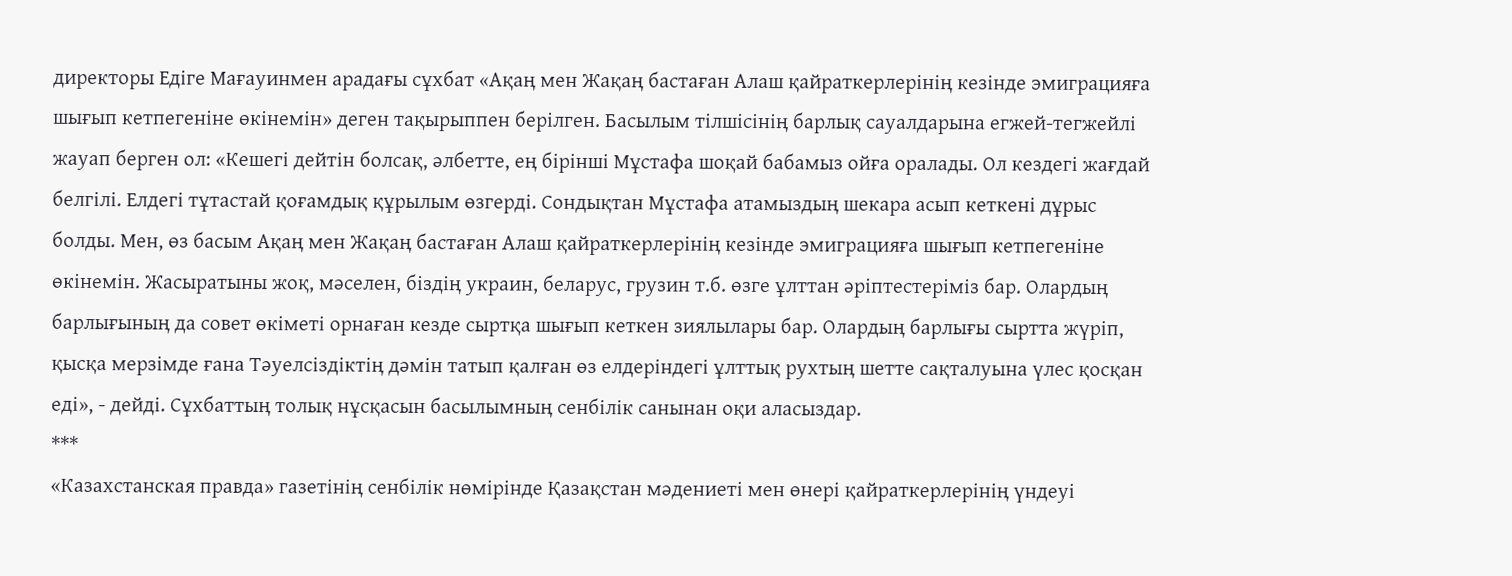директоры Едіге Мағауинмен арадағы сұхбат «Ақаң мен Жақаң бастаған Алаш қайраткерлерінің кезінде эмиграцияға шығып кетпегеніне өкінемін» деген тақырыппен берілген. Басылым тілшісінің барлық сауалдарына егжей-тегжейлі жауап берген ол: «Кешегі дейтін болсақ, әлбетте, ең бірінші Мұстафа шоқай бабамыз ойға оралады. Ол кездегі жағдай белгілі. Елдегі тұтастай қоғамдық құрылым өзгерді. Сондықтан Мұстафа атамыздың шекара асып кеткені дұрыс болды. Мен, өз басым Ақаң мен Жақаң бастаған Алаш қайраткерлерінің кезінде эмиграцияға шығып кетпегеніне өкінемін. Жасыратыны жоқ, мәселен, біздің украин, беларус, грузин т.б. өзге ұлттан әріптестеріміз бар. Олардың барлығының да совет өкіметі орнаған кезде сыртқа шығып кеткен зиялылары бар. Олардың барлығы сыртта жүріп, қысқа мерзімде ғана Тәуелсіздіктің дәмін татып қалған өз елдеріндегі ұлттық рухтың шетте сақталуына үлес қосқан еді», - дейді. Сұхбаттың толық нұсқасын басылымның сенбілік санынан оқи аласыздар.
***
«Казахстанская правда» газетінің сенбілік нөмірінде Қазақстан мәдениеті мен өнері қайраткерлерінің үндеуі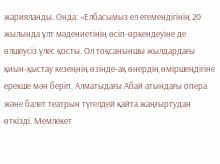жарияланды. Онда: «Елбасымыз ел егемендігінің 20 жылында ұлт мәдениетінің өсіп-өркендеуіне де өлшеусіз үлес қосты. Ол тоқсаныншы жылдардағы қиын-қыстау кезеңнің өзінде-ақ өнердің өміршеңдігіне ерекше мән беріп, Алматыдағы Абай атындағы опера және балет театрын түгелдей қайта жаңғыртудан өткізді. Мемлекет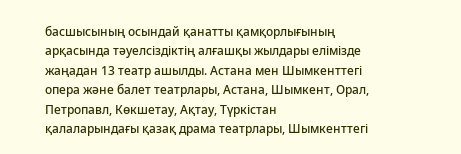басшысының осындай қанатты қамқорлығының арқасында тәуелсіздіктің алғашқы жылдары елімізде жаңадан 13 театр ашылды. Астана мен Шымкенттегі опера және балет театрлары, Астана, Шымкент, Орал, Петропавл, Көкшетау, Ақтау, Түркістан қалаларындағы қазақ драма театрлары, Шымкенттегі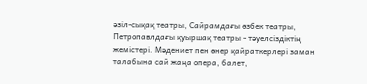әзіл-сықақ театры, Сайрамдағы өзбек театры, Петропавлдағы қуыршақ театры - тәуелсіздіктің жемістері. Мәдениет пен өнер қайраткерлері заман талабына сай жаңа опера, балет,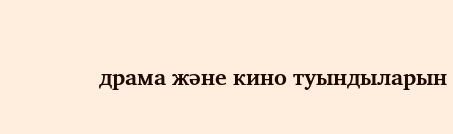драма және кино туындыларын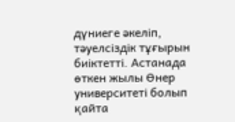дүниеге әкеліп, тәуелсіздік тұғырын биіктетті. Астанада өткен жылы Өнер университеті болып қайта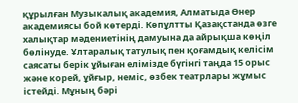құрылған Музыкалық академия, Алматыда Өнер академиясы бой көтерді. Көпұлтты Қазақстанда өзге халықтар мәдениетінің дамуына да айрықша көңіл бөлінуде. Ұлтаралық татулық пен қоғамдық келісім саясаты берік ұйыған елімізде бүгінгі таңда 15 орыс және корей, ұйғыр, неміс, өзбек театрлары жұмыс істейді. Мұның бәрі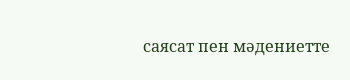саясат пен мәдениетте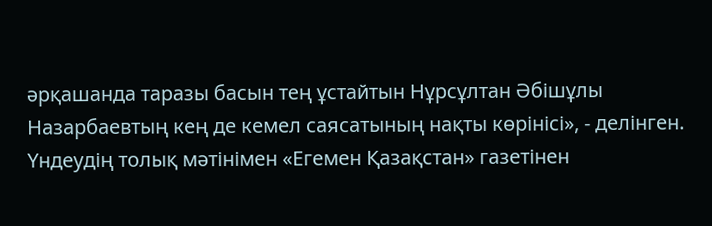әрқашанда таразы басын тең ұстайтын Нұрсұлтан Әбішұлы Назарбаевтың кең де кемел саясатының нақты көрінісі», - делінген. Үндеудің толық мәтінімен «Егемен Қазақстан» газетінен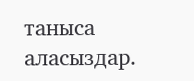таныса аласыздар.